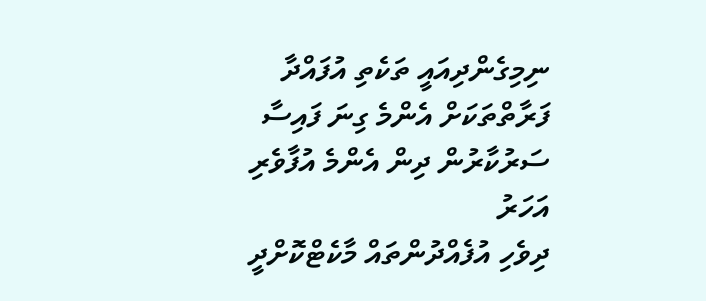ނިމިގެންދިއައީ ތަކެތި އުފައްދާ ފަރާތްތަކަށް އެންމެ ގިނަ ފައިސާ ސަރުކާރުން ދިން އެންމެ އުފާވެރި އަހަރު
ދިވެހި އުފެއްދުންތައް މާކެޓްކޮށްދީ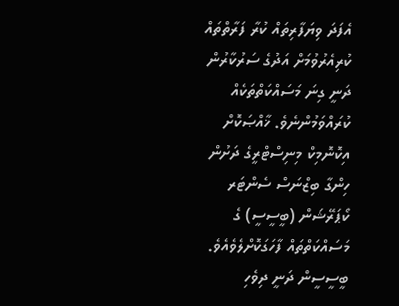އެފަދަ ވިޔަފާރިތައް ކުރާ ފަރާތްތައް ކުރިއެރުވުމަށް އަދުގެ ސަރުކާރުން ދަނީ ގިނަ މަސައްކަތްތަކެއް ކުރައްވަމުންނެވެ. ޚާއްޞަކޮށް އިކޮނޮމިކް މިނިސްޓްރީގެ ދަށުން ހިންގާ ބިޒްނަސް ސެންޓަރ ކޯޕަރޭޝަން (ބީސީސީ) ގެ މަސައްކަތްތައް ފާހަގަކޮށްލެވެއެވެ.
ބީސީސީން ދަނީ ދިވެހި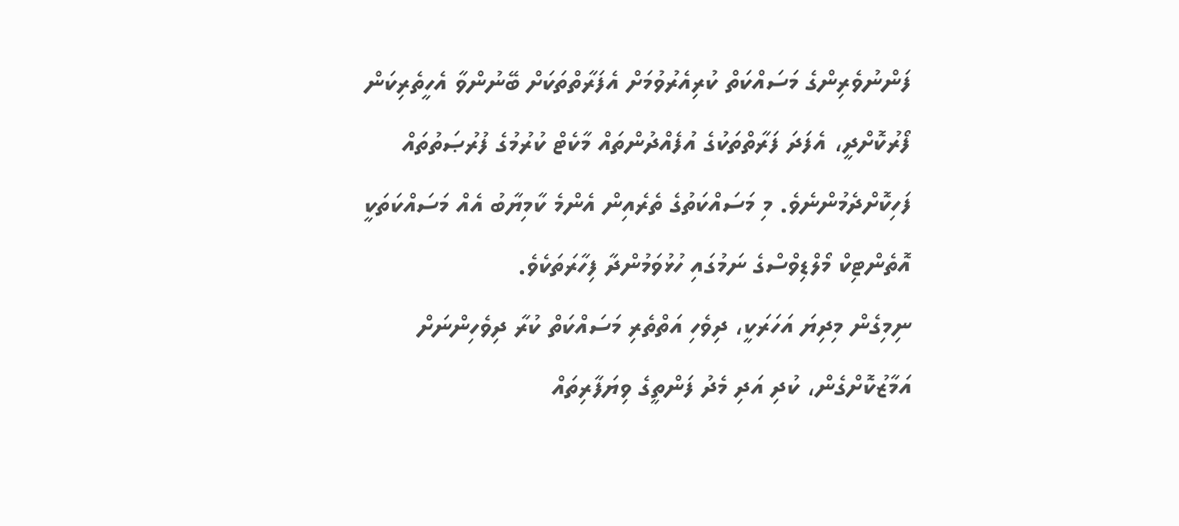ފަންނުވެރިންގެ މަސައްކަތް ކުރިއެރުވުމަށް އެފަރާތްތަކަށް ބޭނުންވާ އެހީތެރިކަން ފޯރުކޮށްދީ، އެފަދަ ފަރާތްތަކުގެ އުފެއްދުންތައް މާކެޓް ކުރުމުގެ ފުރުޞަތުތައް ފަހިކޮށްދެމުންނެވެ. މި މަސައްކަތުގެ ތެރެއިން އެންމެ ކާމިޔާބު އެއް މަސައްކަތަކީ އޮތެންޓިކް މޯލްޑިވްސްގެ ނަމުގައި ހުޅުވަމުންދާ ފިހާރަތަކެވެ.
ނިމިގެން މިދިޔަ އަހަރަކީ، ދިވެހި އަތްތެރި މަސައްކަތް ކުރާ ދިވެހިންނަށް އަމާޒުކޮށްގެން، ކުދި އަދި މެދު ފަންތީގެ ވިޔަފާރިތައް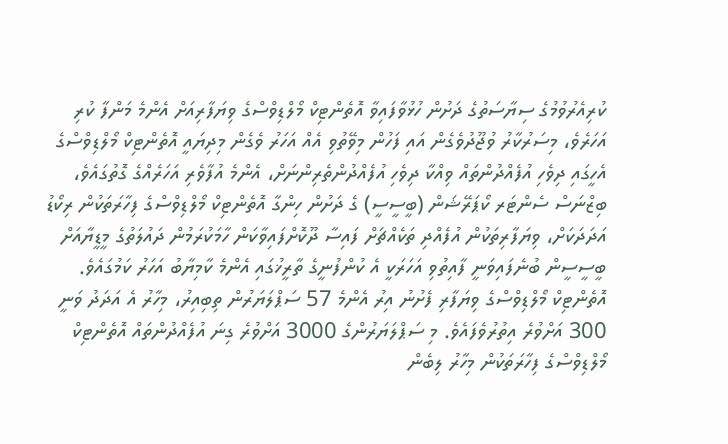ކުރިއެރުވުމުގެ ސިޔާސަތުގެ ދަށުން ހުޅުވާފައިވާ އޮތެންޓިކް މޯލްޑިވްސްގެ ވިޔަފާރިއަށް އެންމެ މަންފާ ކުރި އަހަރެވެ، މިސަރުކާރު ވުޖޫދުވެގެން އައި ފަހުން މިވޭތުވި އެއް އަހަރު ވެގެން މިދިޔައީ އޮތެންޓިކް މޯލްޑިވްސްގެ އެހީގައި ދިވެހި އުފެއްދުންތައް ވިއްކާ ދިވެހި އުފެއްދުންތެރިންނަށް، އެންމެ އުފާވެރި އަހަރެއްގެ ގޮތުގައެވެ، ބިޒްނަސް ސެންޓަރ ކޯޕަރޭޝަން (ބީސީސީ) ގެ ދަށުން ހިންގާ އޮތެންޓިކް މޯލްޑިވްސްގެ ފިހާރަތަކުން ރިކޯޑު އަދަދަކަށް، ވިޔަފާރިތަކުން އުފެއްދި ތަކެއްޗަށް ފައިސާ ދޫކޮށްފައިވާކަން ހާމަކުރަމުން ދައުލަތުގެ މީޑީޔާއަށް ބީސީސީން ބުނެފައިވަނީ ފާއިތުވި އަހަރަކީ އެ ކުންފުނީގެ ތާރީޚުގައި އެންމެ ކާމިޔާބު އަހަރު ކަމުގައެވެ.
އޮތެންޓިކް މޯލްޑިވްސްގެ ވިޔަފާރި ފެށުނު އިރު އެންމެ 57 ސަޕްލަޔަރުން ތިބިއިރު، މިހާރު އެ އަދަދު ވަނީ 300 އަށްވުރެ އިތުރުވެފައެވެ. މި ސަޕްލަޔަރުންގެ 3000 އަށްވުރެ ގިނަ އުފެއްދުންތައް އޮތެންޓިކް މޯލްޑިވްސްގެ ފިހާރަތަކުން މިހާރު ލިބެން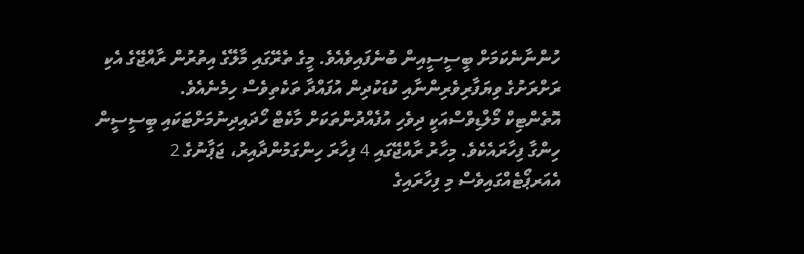ހުންނާނެކަމަށް ބީސީސީއިން ބުނެފައިވެއެވެ. މީގެ ތެރޭގައި މާލޭގެ އިތުރުން ރާއްޖޭގެ އެކި ރަށްރަށުގެ ވިޔަފާރިވެރިންނާއި ކުޑަކުދިން އުފައްދާ ތަކެތިވެސް ހިމެނެއެވެ.
އޮތެންޓިކް މޯލްޑިވްސްއަކީ ދިވެހި އުފެއްދުންތަކަށް މާކެޓް ހޯދައިދިނުމަށްޓަކައި ބީސީސީން ހިންގާ ފިހާރައެކެވެ. މިހާރު ރާއްޖޭގައި 4 ފިހާރަ ހިންގަމުންދާއިރު، ޖަޕާނުގެ 2 އެއަރޕޯޓެއްގައިވެސް މި ފިހާރައިގެ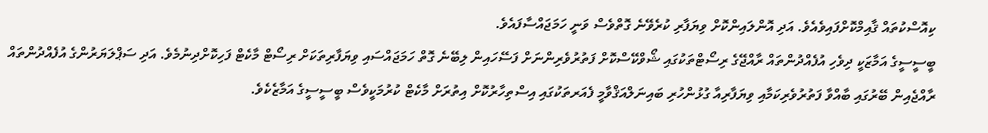ކިއޮސްކުތައް ޤާއިމްކޮށްފައިވެއެވެ. އަދި އޮންލައިންކޮށް ވިޔަފާރި ކުރެވޭނެ ގޮތްވެސް ވަނީ ހަމަޖައްސާފައެވެ.
ބީސީސީގެ އަމާޒަކީ ދިވެހި އުފެއްދުންތައް ރާއްޖޭގެ ރިސޯޓްތަކުގައި ޝޯވްކޭސްކޮށް ފަތުރުވެރިންނަށް ފަސޭހައިން ލިބޭނެ ގޮތް ހަމަޖައްސައި ވިޔަފާރިތަކަށް ރިސޯޓް މާކެޓް ފަހިކޮށްދިނުމެވެ. އަދި ސަޕްލަޔަރުންގެ އުފެއްދުންތައް ރާއްޖެއިން ބޭރުގައި ބާއްވާ ފަތުރުވެރިކަމާއި ވިޔަފާރިއާ ގުޅުންހުރި ބައިނަލްއަޤްވާމީ ފެއަރތަކުގައި އިސްތިހާރުކޮށް އިތުރަށް މާކެޓް ކުރުމަކީވެސް ބީސީސީގެ އަމާޒެކެވެ.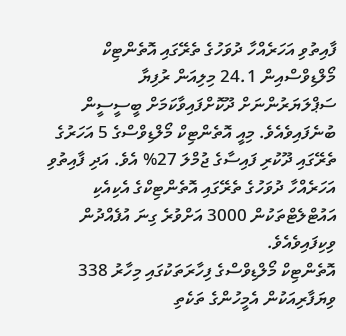ފާއިތުވި އަހަރެއްހާ ދުވަހުގެ ތެރޭގައި އޮތެންޓިކް މޯލްޑިވްސްއިން 24.1 މިލިއަން ރުފިޔާ ސަޕްލަޔަރުންނަށް ދޫކޮށްފައިވާކަމަށް ބީސީސީން ބުނެފައިވެއެވެ. މިއީ އޮތެންޓިކް މޯލްޑިވްސްގެ 5 އަހަރުގެ ތެރޭގައި ދޫކުރި ފައިސާގެ ޖުމްލަ 27% އެވެ. އަދި ފާއިތުވި އަހަރެއްހާ ދުވަހުގެ ތެރޭގައި އޮތެންޓިކްގެ އެކިއެކި އައުޓްލެޓްތަކުން 3000 އަށްވުރެ ގިނަ އުފެއްދުން ވިކިފައިވެއެވެ.
އޮތެންޓިކް މޯލްޑިވްސްގެ ފިހާރަތަކުގައި މިހާރު 338 ވިޔަފާރިއަކުން އެމީހުންގެ ތަކެތި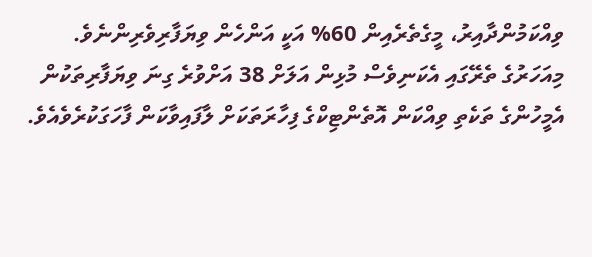ވިއްކަމުންދާއިރު، މީގެތެރެއިން 60% އަކީ އަންހެން ވިޔަފާރިވެރިންނެވެ. މިއަހަރުގެ ތެރޭގައި އެކަނިވެސް މުޅިން އަލަށް 38 އަށްވުރެ ގިނަ ވިޔަފާރިތަކުން އެމީހުންގެ ތަކެތި ވިއްކަން އޮތެންޓިކްގެ ފިހާރަތަކަށް ލާފައިވާކަން ފާހަގަކުރެވެއެވެ.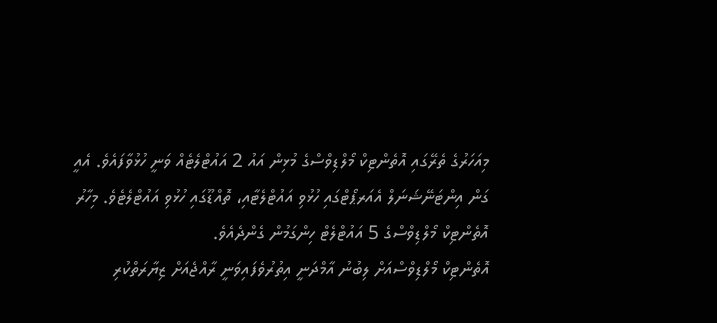މިއަހަރުގެ ތެރޭގައި އޮތެންޓިކް މޯލްޑިވްސްގެ މުޅިން އައު 2 އައުޓްލެޓެއް ވަނީ ހުޅުވާފައެވެ. އެއީ ގަން އިންޓަނޭޝަނަލް އެއަރޕޯޓްގައި ހުޅުވި އައުޓްލެޓާއި، ތޮއްޑޫގައި ހުޅުވި އައުޓްލެޓެވެ. މިހާރު އޮތެންޓިކް މޯލްޑިވްސްގެ 5 އައުޓްލެޓް ހިންގަމުން ގެންދެއެވެ.
އޮތެންޓިކް މޯލްޑިވްސްއަށް ލިބުނު އާމްދަނީ އިތުރުވެފައިވަނީ ރާއްޖެއަށް ޒިޔާރަތްކުރި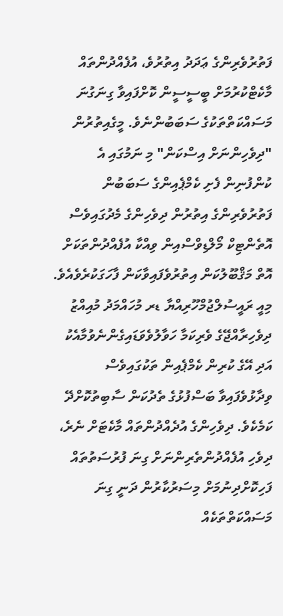ފަތުރުވެރިންގެ ޢަދަދު އިތުރުވެ، އުފެއްދުންތައް މާކެޓްކުރުމަށް ބީސީސީން ކޮށްފައިވާ ގިނަގުނަ މަސައްކަތްތަކުގެ ސަބަބުންނެވެ. މީގެއިތުރުން "ދިވެހިންނަށް އިސްކަން" މި ނަމުގައި އެ ކުންފުނިން ފެށި ކެމްޕެއިންގެ ސަބަބުން ފަތުރުވެރިންގެ އިތުރުން ދިވެހިންގެ މެދުގައިވެސް އޮތެންޓިކް މޯލްޑިވްސްއިން ވިއްކާ އުފެއްދުންތަކަށް އޮތް މަޤްބޫލުކަން އިތުރުވެފައިވާކަން ފާހަގަކުރެވެއެވެ.
މިއީ ރައީސުލްޖުމްހޫރިއްޔާ ޑރ މުހައްމަދު މުއިއްޒު ދިވެހިރާއްޖޭގެ ވެރިކަމާ ހަވާލުވެވަޑައިގެންނެވުމާއެކު އަދި އޭގެ ކުރިން ކެމްޕެއިން ތަކުގައިވެސް ވިދާޅުވެފައިވާ ބަސްފުޅުގެ ތެދުކަން ސާބިތުކޮށްދޭ ކަމެކެވެ. ދިވެހިންގެ އުދެއްދުންތައް މާކެޓަށް ނެރެ، ދިވެހި އުފެއްދުންތެރިންނަށް ގިނަ ފުރުސަތުތައް ފަހިކޮށްދިނުމަށް މިސަރުކާރުން ދަނީ ގިނަ މަސައްކަތްތަކެއް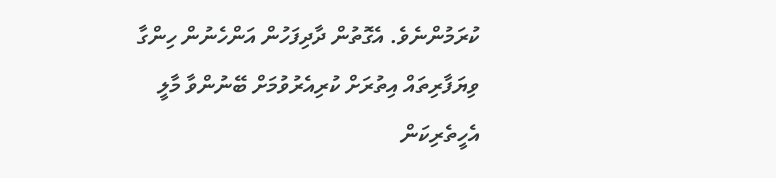ކުރަމުންނެވެ. އެގޮތުން ދާދިފަހުން އަންހެނުން ހިންގާ ވިޔަފާރިތައް އިތުރަށް ކުރިއެރުވުމަށް ބޭނުންވާ މާލީ އެހީތެރިކަން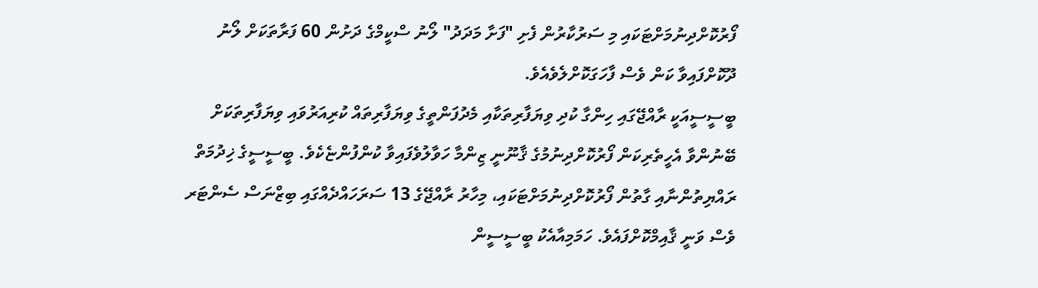ފޯރުކޮށްދިނުމަށްޓަކައި މި ސަރުކާރުން ފެށި "ފަށާ މަދަދު" ލޯނު ސްކީމްގެ ދަށުން 60 ފަރާތަކަށް ލޯނު ދޫކޮށްފައިވާ ކަން ވެސް ފާހަގަކޮށްލެވެއެވެ.
ބީސީސީއަކީ ރާއްޖޭގައި ހިންގާ ކުދި ވިޔަފާރިތަކާއި މެދުފަންތީގެ ވިޔަފާރިތައް ކުރިއަރުވައި ވިޔަފާރިތަކަށް ބޭނުންވާ އެހީތެރިކަން ފޯރުކޮށްދިނުމުގެ ޤާނޫނީ ޒިންމާ ހަވާލުވެފައިވާ ކުންފުންޏެކެވެ. ބީސީސީގެ ޚިދުމަތް ރައްޔިތުންނާއި ގާތުން ފޯރުކޮށްދިނުމަށްޓަކައި، މިހާރު ރާއްޖޭގެ 13 ސަރަހައްދެއްގައި ބިޒްނަސް ސެންޓަރ ވެސް ވަނީ ޤާއިމްކޮށްފައެވެ. ހަމަމިއާއެކު ބީސީސީން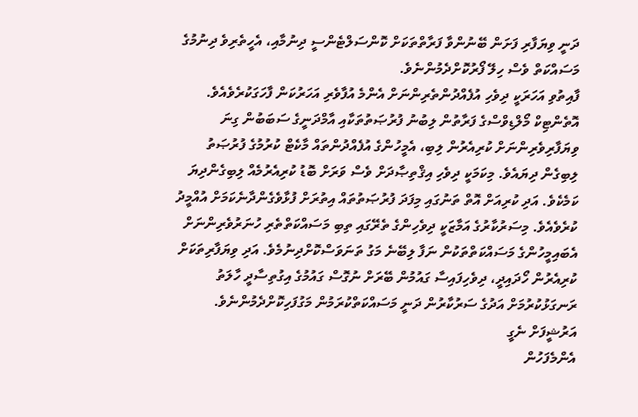ދަނީ ވިޔަފާރި ފަށަން ބޭނުންވާ ފަރާތްތަކަށް ކޮންސަލްޓެންސީ ދިނުމާއި، އެހީތެރިވެ ދިނުމުގެ މަސައްކަތް ވެސް ހިލޭ ފޯރުކޮށްދެމުންނެވެ.
ފާއިތުވި އަހަރަކީ ދިވެހި އުފެއްދުންތެރިންނަށް އެންމެ އުފާވެރި އަހަރުކަން ފާހަގަކުރެވެއެވެ. އޮތެންޓިކް މޯލްޑިވްސްގެ ފަރާތުން ލިބުނު ފުރުޞަތުތަކާއި އާމްދަނީގެ ސަބަބުން ގިނަ ވިޔަފާރިވެރިންނަށް ކުރިއެރުން ލިބި، އެމީހުންގެ އުފެއްދުންތައް މާކެޓް ކުރުމުގެ ފުރުޞަތު ލިބިގެން ދިޔައެވެ. މިކަމަކީ ދިވެހި އިޤްތިޞާދަށް ވެސް ވަރަށް ބޮޑު ކުރިއެރުމެއް ލިބިގެންދިޔަ ކަމެކެވެ. އަދި ކުރިއަށް އޮތް ތަނުގައި މިފަދަ ފުރުޞަތުތައް އިތުރަށް ފުޅާވެގެންދާނެކަމަށް އުއްމީދު ކުރެވެއެވެ. މިސަރުކާރުގެ އަމާޒަކީ ދިވެހިންގެ ތެރޭގައި ތިބި މަސައްކަތްތެރި ހުނަރުވެރިންނަށް އެބައިމީހުންގެ މަސައްކަތްތަކުން ނަފާ ލިބޭނެ މަގު ތަނަވަސްކޮށްދިނުމެވެ. އަދި ވިޔަފާރިތަކަށް ކުރިއެރުން ހޯދައިދީ، ދިވެހިފައިސާ ގައުމުން ބޭރަށް ނުގޮސް ގައުމުގެ އިގުތިސާދީ ހާލަތު ރަނގަޅުކުރުމަށް އަދުގެ ސަރުކާރުން ދަނީ މަސައްކަތްކުރަމުން މަގުފަހިކޮށްދެމުންނެވެ.
އަރުޝީފަށް ނެގީ
އެންމެފަހުން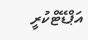އަޕްޑޭޓްކުރީ